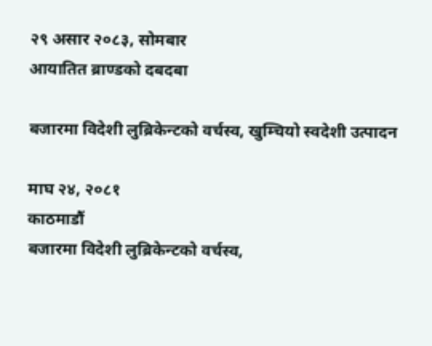२९ असार २०८३, सोमबार
आयातित ब्राण्डको दबदबा

बजारमा विदेशी लुब्रिकेन्टको वर्चस्व, खुम्चियो स्वदेशी उत्पादन

माघ २४, २०८१
काठमाडौं
बजारमा विदेशी लुब्रिकेन्टको वर्चस्व,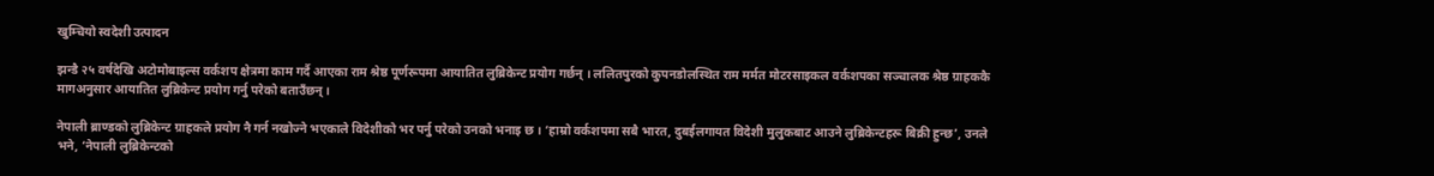खुम्चियो स्वदेशी उत्पादन

झन्डै २५ वर्षदेखि अटोमोबाइल्स वर्कशप क्षेत्रमा काम गर्दै आएका राम श्रेष्ठ पूर्णरूपमा आयातित लुब्रिकेन्ट प्रयोग गर्छन् । ललितपुरको कुपनडोलस्थित राम मर्मत मोटरसाइकल वर्कशपका सञ्चालक श्रेष्ठ ग्राहककै मागअनुसार आयातित लुब्रिकेन्ट प्रयोग गर्नु परेको बताउँछन् ।

नेपाली ब्राण्डको लुब्रिकेन्ट ग्राहकले प्रयोग नै गर्न नखोज्ने भएकाले विदेशीको भर पर्नु परेको उनको भनाइ छ । ‘हाम्रो वर्कशपमा सबै भारत, दुबईलगायत विदेशी मुलुकबाट आउने लुब्रिकेन्टहरू बिक्री हुन्छ’, उनले भने, ‘नेपाली लुब्रिकेन्टको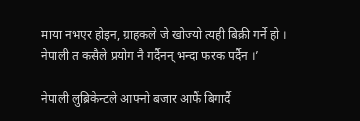माया नभएर होइन, ग्राहकले जे खोज्यो त्यही बिक्री गर्ने हो । नेपाली त कसैले प्रयोग नै गर्दैनन् भन्दा फरक पर्दैन ।’

नेपाली लुब्रिकेन्टले आफ्नो बजार आफैं बिगार्दै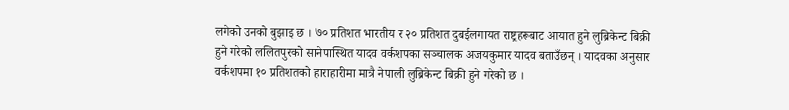लगेको उनको बुझाइ छ । ७० प्रतिशत भारतीय र २० प्रतिशत दुबईलगायत राष्ट्रहरूबाट आयात हुने लुब्रिकेन्ट बिक्री हुने गरेको ललितपुरको सानेपास्थित यादव वर्कशपका सञ्चालक अजयकुमार यादव बताउँछन् । यादवका अनुसार वर्कशपमा १० प्रतिशतको हाराहारीमा मात्रै नेपाली लुब्रिकेन्ट बिक्री हुने गरेको छ ।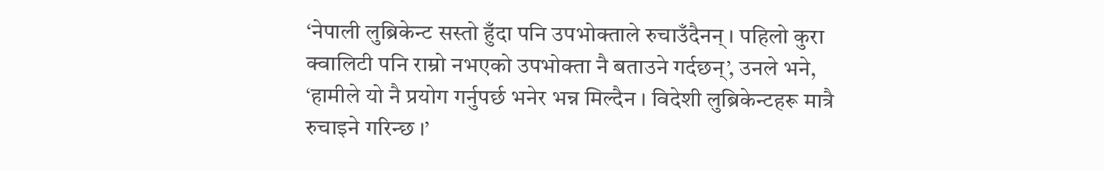‘नेपाली लुब्रिकेन्ट सस्तो हुँदा पनि उपभोक्ताले रुचाउँदैनन् । पहिलो कुरा क्वालिटी पनि राम्रो नभएको उपभोक्ता नै बताउने गर्दछन्’, उनले भने, ‘हामीले यो नै प्रयोग गर्नुपर्छ भनेर भन्न मिल्दैन । विदेशी लुब्रिकेन्टहरू मात्रै रुचाइने गरिन्छ ।’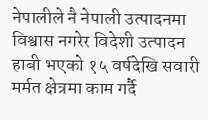नेपालीले नै नेपाली उत्पादनमा विश्वास नगरेर विदेशी उत्पादन हाबी भएको १५ वर्षदेखि सवारी मर्मत क्षेत्रमा काम गर्दै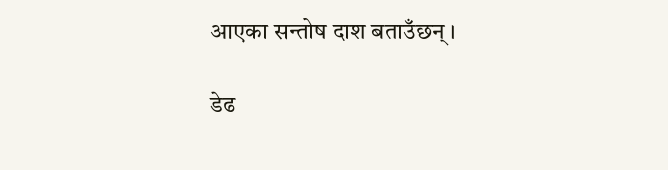आएका सन्तोष दाश बताउँछन् ।

डेढ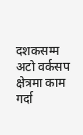दशकसम्म अटो वर्कसप क्षेत्रमा काम गर्दा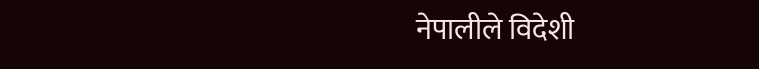नेपालीले विदेशी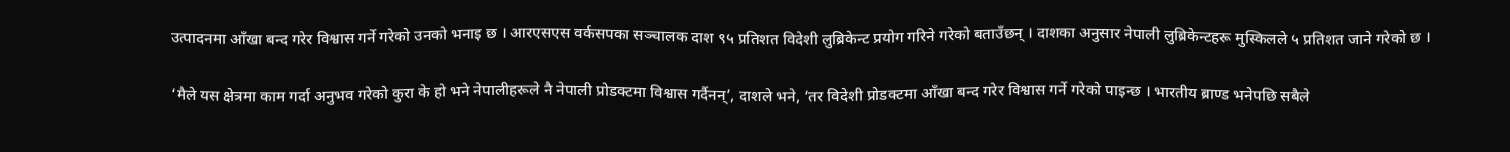उत्पादनमा आँखा बन्द गरेर विश्वास गर्ने गरेको उनको भनाइ छ । आरएसएस वर्कसपका सञ्चालक दाश ९५ प्रतिशत विदेशी लुब्रिकेन्ट प्रयोग गरिने गरेको बताउँछन् । दाशका अनुसार नेपाली लुब्रिकेन्टहरू मुस्किलले ५ प्रतिशत जाने गरेको छ ।

‘मैले यस क्षेत्रमा काम गर्दा अनुभव गरेको कुरा के हो भने नेपालीहरूले नै नेपाली प्रोडक्टमा विश्वास गर्दैनन्’, दाशले भने, ‘तर विदेशी प्रोडक्टमा आँखा बन्द गरेर विश्वास गर्ने गरेको पाइन्छ । भारतीय ब्राण्ड भनेपछि सबैले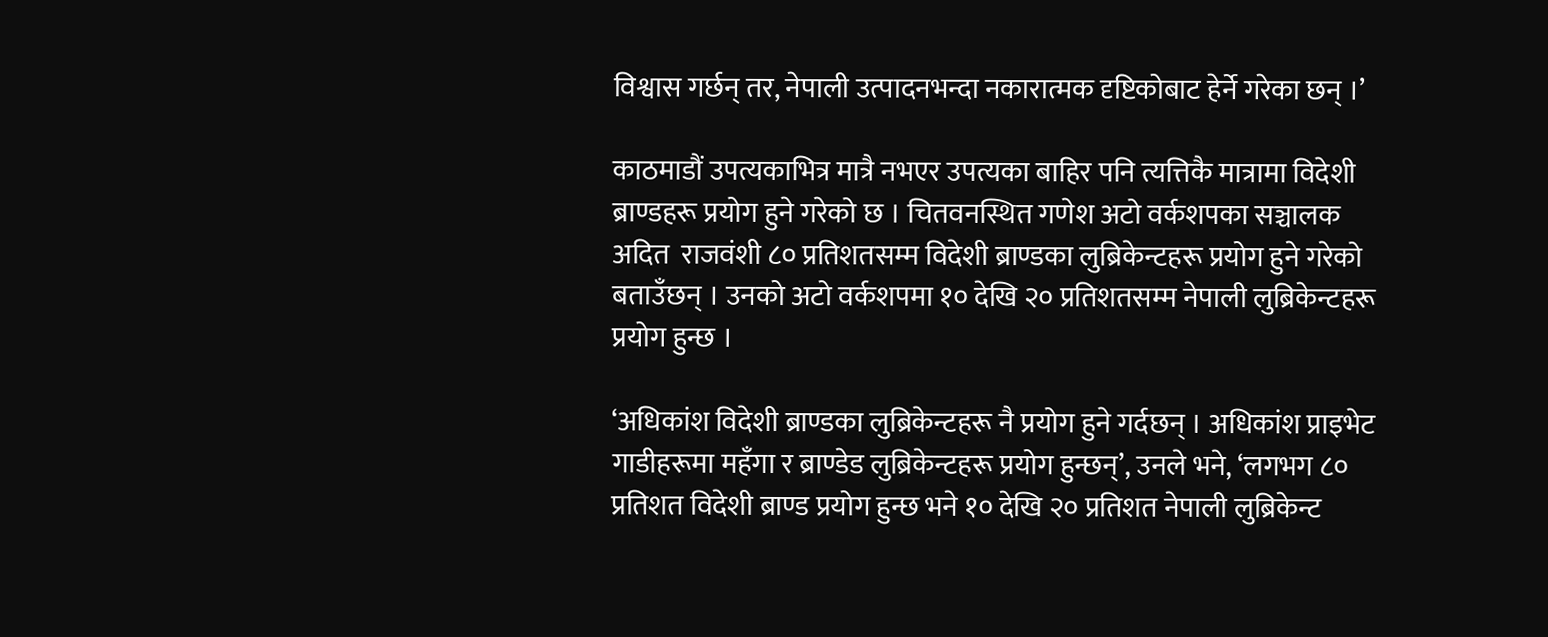विश्वास गर्छन् तर, नेपाली उत्पादनभन्दा नकारात्मक दृष्टिकोबाट हेर्ने गरेका छन् ।’

काठमाडौं उपत्यकाभित्र मात्रै नभएर उपत्यका बाहिर पनि त्यत्तिकै मात्रामा विदेशी ब्राण्डहरू प्रयोग हुने गरेको छ । चितवनस्थित गणेश अटो वर्कशपका सञ्चालक अदित  राजवंशी ८० प्रतिशतसम्म विदेशी ब्राण्डका लुब्रिकेन्टहरू प्रयोग हुने गरेको बताउँछन् । उनको अटो वर्कशपमा १० देखि २० प्रतिशतसम्म नेपाली लुब्रिकेन्टहरू प्रयोग हुन्छ ।

‘अधिकांश विदेशी ब्राण्डका लुब्रिकेन्टहरू नै प्रयोग हुने गर्दछन् । अधिकांश प्राइभेट गाडीहरूमा महँगा र ब्राण्डेड लुब्रिकेन्टहरू प्रयोग हुन्छन्’, उनले भने, ‘लगभग ८० प्रतिशत विदेशी ब्राण्ड प्रयोग हुन्छ भने १० देखि २० प्रतिशत नेपाली लुब्रिकेन्ट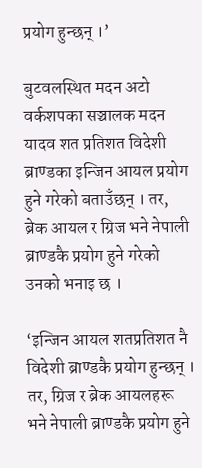प्रयोग हुन्छन् ।’

बुटवलस्थित मदन अटो वर्कशपका सञ्चालक मदन यादव शत प्रतिशत विदेशी ब्राण्डका इन्जिन आयल प्रयोग हुने गरेको बताउँछन् । तर, ब्रेक आयल र ग्रिज भने नेपाली ब्राण्डकै प्रयोग हुने गरेको उनको भनाइ छ ।

‘इन्जिन आयल शतप्रतिशत नै विदेशी ब्राण्डकै प्रयोग हुन्छन् । तर, ग्रिज र ब्रेक आयलहरू भने नेपाली ब्राण्डकै प्रयोग हुने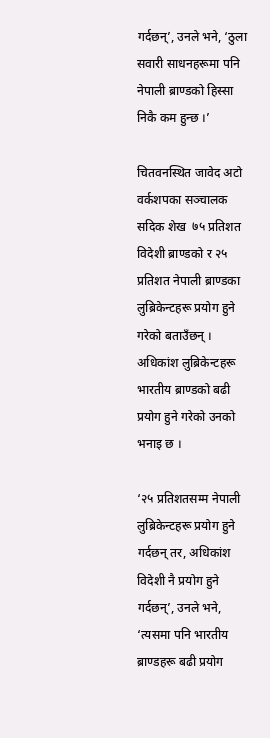गर्दछन्’, उनले भने, ‘ठुला सवारी साधनहरूमा पनि नेपाली ब्राण्डको हिस्सा निकै कम हुन्छ ।’

चितवनस्थित जावेद अटो वर्कशपका सञ्चालक सदिक शेख  ७५ प्रतिशत विदेशी ब्राण्डको र २५ प्रतिशत नेपाली ब्राण्डका लुब्रिकेन्टहरू प्रयोग हुने गरेको बताउँछन् । अधिकांश लुब्रिकेन्टहरू भारतीय ब्राण्डको बढी प्रयोग हुने गरेको उनको भनाइ छ ।

‘२५ प्रतिशतसम्म नेपाली लुब्रिकेन्टहरू प्रयोग हुने गर्दछन् तर, अधिकांश विदेशी नै प्रयोग हुने गर्दछन्’, उनले भने, ‘त्यसमा पनि भारतीय ब्राण्डहरू बढी प्रयोग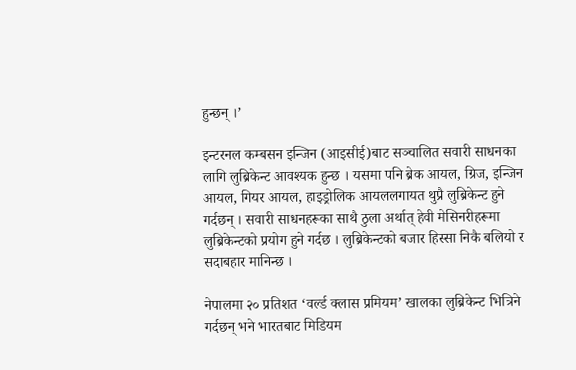हुन्छन् ।’

इन्टरनल कम्बसन इन्जिन (आइसीई)बाट सञ्चालित सवारी साधनका लागि लुब्रिकेन्ट आवश्यक हुन्छ । यसमा पनि ब्रेक आयल, ग्रिज, इन्जिन आयल, गियर आयल, हाइड्रोलिक आयललगायत थुप्रै लुब्रिकेन्ट हुने गर्दछन् । सवारी साधनहरूका साथै ठुला अर्थात् हेवी मेसिनरीहरूमा लुब्रिकेन्टको प्रयोग हुने गर्दछ । लुब्रिकेन्टको बजार हिस्सा निकै बलियो र सदाबहार मानिन्छ ।

नेपालमा २० प्रतिशत ‘वर्ल्ड क्लास प्रमियम’ खालका लुब्रिकेन्ट भित्रिने गर्दछन् भने भारतबाट मिडियम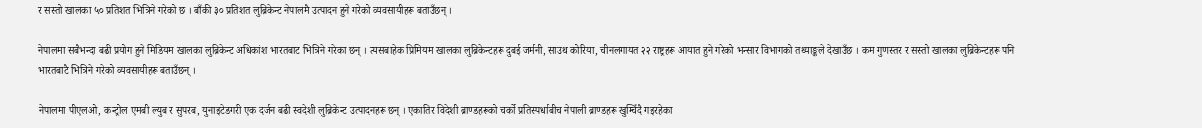र सस्तो खालका ५० प्रतिशत भित्रिने गरेको छ । बाँकी ३० प्रतिशत लुब्रिकेन्ट नेपालमै उत्पादन हुने गरेको व्यवसायीहरू बताउँछन् ।

नेपालमा सबैभन्दा बढी प्रयोग हुने मिडियम खालका लुब्रिकेन्ट अधिकांश भारतबाट भित्रिने गरेका छन् । त्यसबाहेक प्रिमियम खालका लुब्रिकेन्टहरू दुबई जर्मनी, साउथ कोरिया, चीनलगायत २२ राष्ट्रहरू आयात हुने गरेको भन्सार विभागको तथ्याङ्कले देखाउँछ । कम गुणस्तर र सस्तो खालका लुब्रिकेन्टहरू पनि भारतबाटै भित्रिने गरेको व्यवसायीहरू बताउँछन् ।

नेपालमा पीएलओ, कन्ट्रोल एमबी ल्युब र सुपरब, युनाइटेडगरी एक दर्जन बढी स्वदेशी लुब्रिकेन्ट उत्पादनहरू छन् । एकातिर विदेशी ब्राण्डहरूको चर्को प्रतिस्पर्धाबीच नेपाली ब्राण्डहरू खुम्चिँदै गइरहेका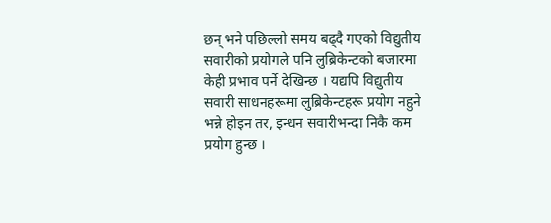छन् भने पछिल्लो समय बढ्दै गएको विद्युतीय सवारीको प्रयोगले पनि लुब्रिकेन्टको बजारमा केही प्रभाव पर्ने देखिन्छ । यद्यपि विद्युतीय सवारी साधनहरूमा लुब्रिकेन्टहरू प्रयोग नहुने भन्ने होइन तर, इन्धन सवारीभन्दा निकै कम प्रयोग हुन्छ ।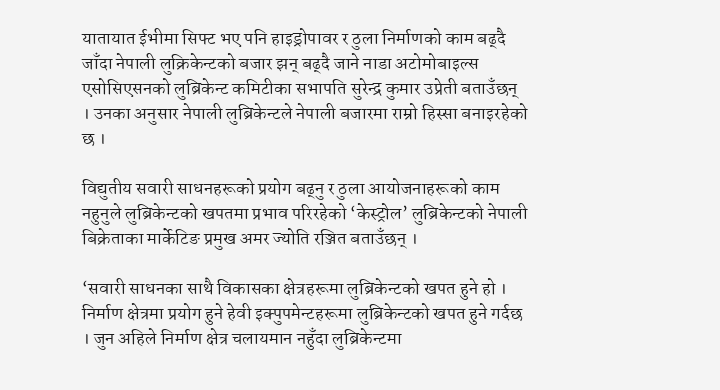यातायात ईभीमा सिफ्ट भए पनि हाइड्रोपावर र ठुला निर्माणको काम बढ्दै जाँदा नेपाली लुक्रिकेन्टको बजार झन् बढ्दै जाने नाडा अटोमोबाइल्स एसोसिएसनको लुब्रिकेन्ट कमिटीका सभापति सुरेन्द्र कुमार उप्रेती बताउँछन् । उनका अनुसार नेपाली लुब्रिकेन्टले नेपाली बजारमा राम्रो हिस्सा बनाइरहेको छ ।

विद्युतीय सवारी साधनहरूको प्रयोग बढ्नु र ठुला आयोजनाहरूको काम नहुनुले लुब्रिकेन्टको खपतमा प्रभाव परिरहेको ‘केस्ट्रोल’ लुब्रिकेन्टको नेपाली बिक्रेताका मार्केटिङ प्रमुख अमर ज्योति रञ्जित बताउँछन् ।

‘सवारी साधनका साथै विकासका क्षेत्रहरूमा लुब्रिकेन्टको खपत हुने हो । निर्माण क्षेत्रमा प्रयोग हुने हेवी इक्पुपमेन्टहरूमा लुब्रिकेन्टको खपत हुने गर्दछ । जुन अहिले निर्माण क्षेत्र चलायमान नहुँदा लुब्रिकेन्टमा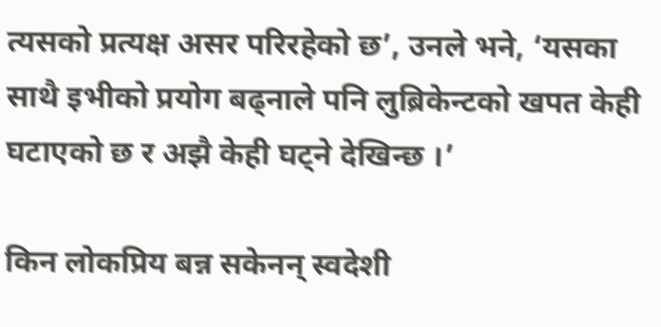त्यसको प्रत्यक्ष असर परिरहेको छ’, उनले भने, ‘यसका साथै इभीको प्रयोग बढ्नाले पनि लुब्रिकेन्टको खपत केही घटाएको छ र अझै केही घट्ने देखिन्छ ।’

किन लोकप्रिय बन्न सकेनन् स्वदेशी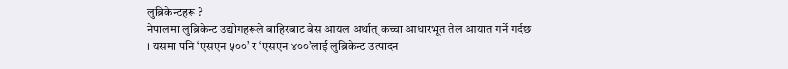लुब्रिकेन्टहरू ?
नेपालमा लुब्रिकेन्ट उद्योगहरूले बाहिरबाट बेस आयल अर्थात् कच्चा आधारभूत तेल आयात गर्ने गर्दछ । यसमा पनि ‘एसएन ५००’ र ‘एसएन ४००’लाई लुब्रिकेन्ट उत्पादन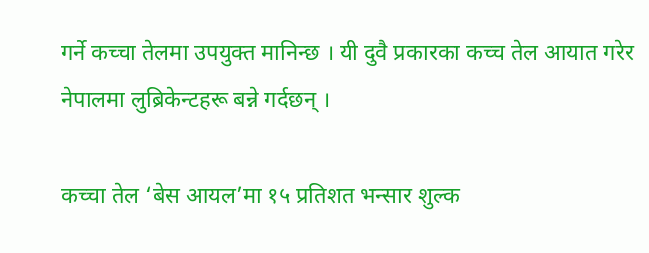गर्ने कच्चा तेलमा उपयुक्त मानिन्छ । यी दुवै प्रकारका कच्च तेल आयात गरेर नेपालमा लुब्रिकेन्टहरू बन्ने गर्दछन् ।

कच्चा तेल ‘बेस आयल’मा १५ प्रतिशत भन्सार शुल्क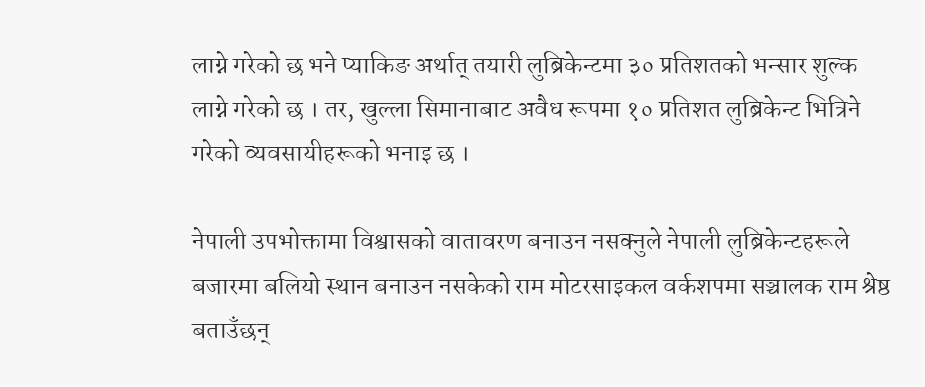लाग्ने गरेको छ भने प्याकिङ अर्थात् तयारी लुब्रिकेन्टमा ३० प्रतिशतको भन्सार शुल्क लाग्ने गरेको छ । तर, खुल्ला सिमानाबाट अवैध रूपमा १० प्रतिशत लुब्रिकेन्ट भित्रिने गरेको व्यवसायीहरूको भनाइ छ ।

नेपाली उपभोक्तामा विश्वासको वातावरण बनाउन नसक्नुले नेपाली लुब्रिकेन्टहरूले बजारमा बलियो स्थान बनाउन नसकेको राम मोटरसाइकल वर्कशपमा सञ्चालक राम श्रेष्ठ बताउँछन्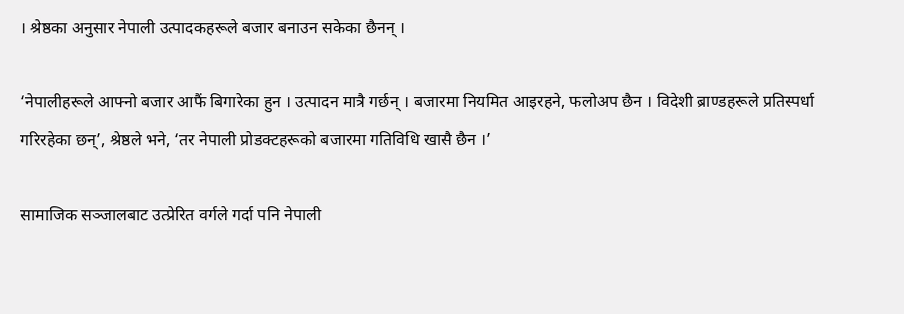। श्रेष्ठका अनुसार नेपाली उत्पादकहरूले बजार बनाउन सकेका छैनन् ।

‘नेपालीहरूले आफ्नो बजार आफैं बिगारेका हुन । उत्पादन मात्रै गर्छन् । बजारमा नियमित आइरहने, फलोअप छैन । विदेशी ब्राण्डहरूले प्रतिस्पर्धा गरिरहेका छन्’, श्रेष्ठले भने, ‘तर नेपाली प्रोडक्टहरूको बजारमा गतिविधि खासै छैन ।’

सामाजिक सञ्जालबाट उत्प्रेरित वर्गले गर्दा पनि नेपाली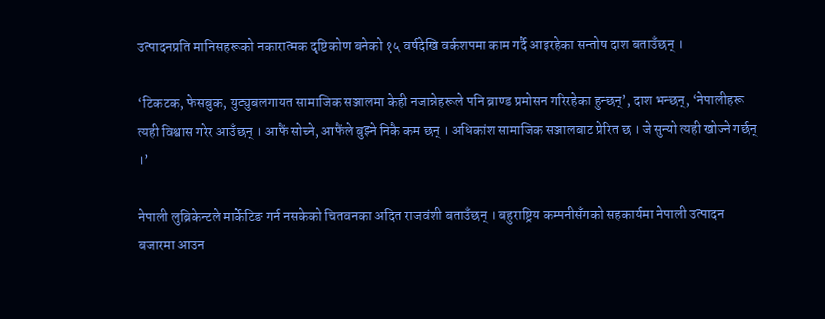उत्पादनप्रति मानिसहरूको नकारात्मक दृष्टिकोण बनेको १५ वर्षदेखि वर्कशपमा काम गर्दै आइरहेका सन्तोष दाश बताउँछन् ।

‘टिकटक, फेसबुक, युट्युबलगायत सामाजिक सञ्जालमा केही नजान्नेहरूले पनि ब्राण्ड प्रमोसन गरिरहेका हुन्छन्’, दाश भन्छन्, ‘नेपालीहरू त्यही विश्वास गरेर आउँछन् । आफैं सोच्ने, आफैंले बुझ्ने निकै कम छन् । अधिकांश सामाजिक सञ्जालबाट प्रेरित छ । जे सुन्यो त्यही खोज्ने गर्छन् ।’

नेपाली लुब्रिकेन्टले मार्केटिङ गर्न नसकेको चितवनका अदित राजवंशी बताउँछन् । बहुराष्ट्रिय कम्पनीसँगको सहकार्यमा नेपाली उत्पादन बजारमा आउन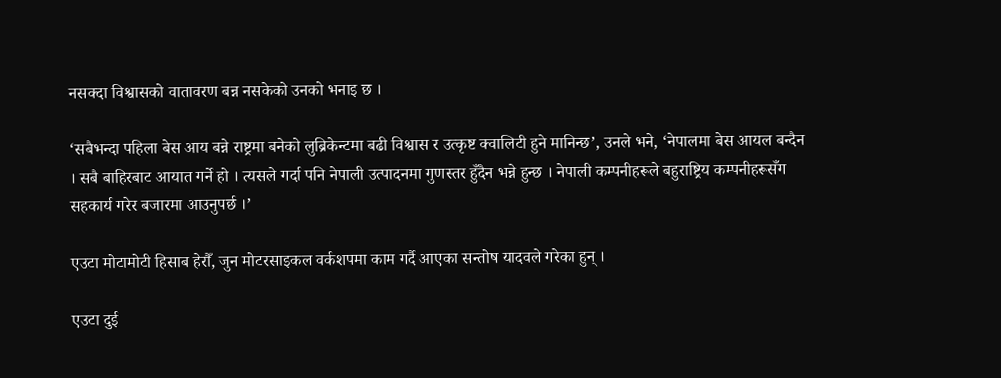नसक्दा विश्वासको वातावरण बन्न नसकेको उनको भनाइ छ ।

‘सबैभन्दा पहिला बेस आय बन्ने राष्ट्रमा बनेको लुब्रिकेन्टमा बढी विश्वास र उत्कृष्ट क्वालिटी हुने मानिन्छ’, उनले भने, ‘नेपालमा बेस आयल बन्दैन । सबै बाहिरबाट आयात गर्ने हो । त्यसले गर्दा पनि नेपाली उत्पादनमा गुणस्तर हुँदैन भन्ने हुन्छ । नेपाली कम्पनीहरूले बहुराष्ट्रिय कम्पनीहरूसँग सहकार्य गरेर बजारमा आउनुपर्छ ।’

एउटा मोटामोटी हिसाब हेरौँ, जुन मोटरसाइकल वर्कशपमा काम गर्दै आएका सन्तोष यादवले गरेका हुन् ।

एउटा दुई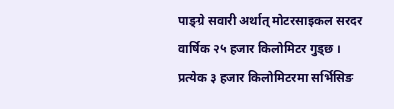पाङ्ग्रे सवारी अर्थात् मोटरसाइकल सरदर वार्षिक २५ हजार किलोमिटर गुड्छ । प्रत्येक ३ हजार किलोमिटरमा सर्भिसिङ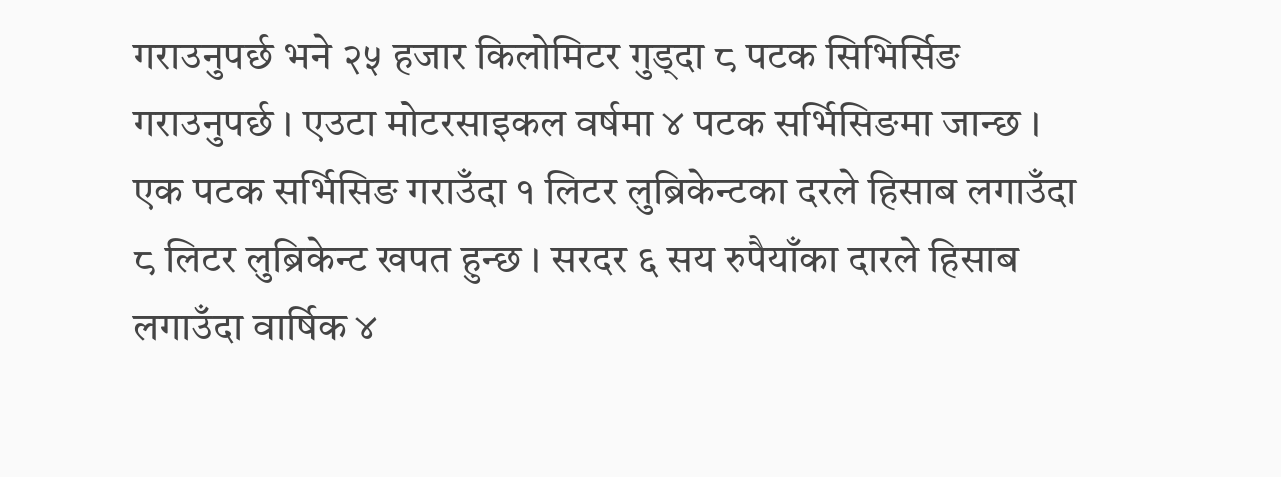गराउनुपर्छ भने २५ हजार किलोमिटर गुड्दा ८ पटक सिभिर्सिङ गराउनुपर्छ । एउटा मोटरसाइकल वर्षमा ४ पटक सर्भिसिङमा जान्छ । एक पटक सर्भिसिङ गराउँदा १ लिटर लुब्रिकेन्टका दरले हिसाब लगाउँदा ८ लिटर लुब्रिकेन्ट खपत हुन्छ । सरदर ६ सय रुपैयाँका दारले हिसाब लगाउँदा वार्षिक ४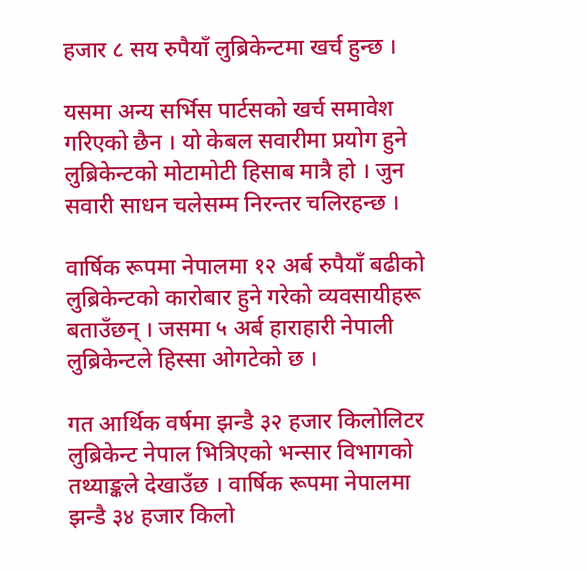हजार ८ सय रुपैयाँ लुब्रिकेन्टमा खर्च हुन्छ ।

यसमा अन्य सर्भिस पार्टसको खर्च समावेश गरिएको छैन । यो केबल सवारीमा प्रयोग हुने लुब्रिकेन्टको मोटामोटी हिसाब मात्रै हो । जुन सवारी साधन चलेसम्म निरन्तर चलिरहन्छ ।

वार्षिक रूपमा नेपालमा १२ अर्ब रुपैयाँ बढीको लुब्रिकेन्टको कारोबार हुने गरेको व्यवसायीहरू बताउँछन् । जसमा ५ अर्ब हाराहारी नेपाली लुब्रिकेन्टले हिस्सा ओगटेको छ ।

गत आर्थिक वर्षमा झन्डै ३२ हजार किलोलिटर लुब्रिकेन्ट नेपाल भित्रिएको भन्सार विभागको तथ्याङ्कले देखाउँछ । वार्षिक रूपमा नेपालमा झन्डै ३४ हजार किलो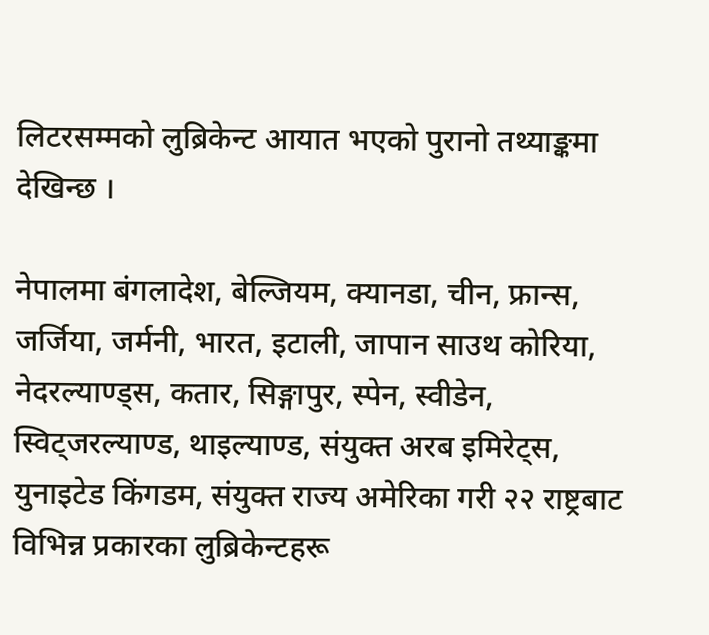लिटरसम्मको लुब्रिकेन्ट आयात भएको पुरानो तथ्याङ्कमा देखिन्छ ।

नेपालमा बंगलादेश, बेल्जियम, क्यानडा, चीन, फ्रान्स, जर्जिया, जर्मनी, भारत, इटाली, जापान साउथ कोरिया, नेदरल्याण्ड्स, कतार, सिङ्गापुर, स्पेन, स्वीडेन, स्विट्जरल्याण्ड, थाइल्याण्ड, संयुक्त अरब इमिरेट्स, युनाइटेड किंगडम, संयुक्त राज्य अमेरिका गरी २२ राष्ट्रबाट विभिन्न प्रकारका लुब्रिकेन्टहरू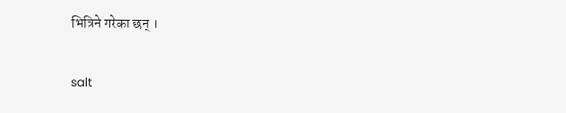भित्रिने गरेका छन् ।

salt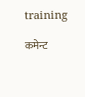training

कमेन्ट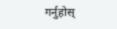गर्नुहोस्